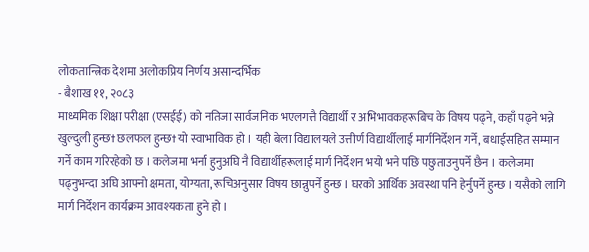लोकतान्त्रिक देशमा अलोकप्रिय निर्णय असान्दर्भिक
- बैशाख ११, २०८३
माध्यमिक शिक्षा परीक्षा (एसईई) को नतिजा सार्वजनिक भएलगत्तै विद्यार्थी र अभिभावकहरूबिच के विषय पढ्ने, कहाँ पढ्ने भन्ने खुल्दुली हुन्छ† छलफल हुन्छ† यो स्वाभाविक हो । यही बेला विद्यालयले उत्तीर्ण विद्यार्थीलाई मार्गनिर्देशन गर्ने, बधाईसहित सम्मान गर्ने काम गरिरहेको छ । कलेजमा भर्ना हुनुअघि नै विद्यार्थीहरूलाई मार्ग निर्देशन भयो भने पछि पछुताउनुपर्ने छैन । कलेजमा पढ्नुभन्दा अघि आफ्नो क्षमता, योग्यता, रूचिअनुसार विषय छान्नुपर्ने हुन्छ । घरको आर्थिक अवस्था पनि हेर्नुपर्ने हुन्छ । यसैको लागि मार्ग निर्देशन कार्यक्रम आवश्यकता हुने हो ।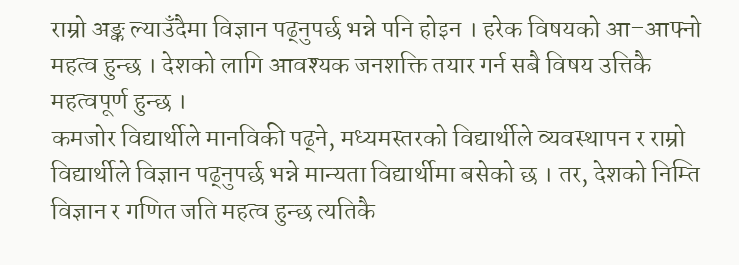राम्रो अङ्क ल्याउँदैमा विज्ञान पढ्नुपर्छ भन्ने पनि होइन । हरेक विषयको आ–आफ्नो महत्व हुन्छ । देशको लागि आवश्यक जनशक्ति तयार गर्न सबै विषय उत्तिकै महत्वपूर्ण हुन्छ ।
कमजोर विद्यार्थीले मानविकी पढ्ने, मध्यमस्तरको विद्यार्थीले व्यवस्थापन र राम्रो विद्यार्थीले विज्ञान पढ्नुपर्छ भन्ने मान्यता विद्यार्थीमा बसेको छ । तर, देशको निम्ति विज्ञान र गणित जति महत्व हुन्छ त्यतिकै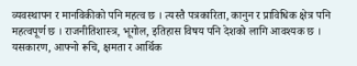व्यवस्थापन र मानविकीको पनि महत्व छ । त्यस्तै पत्रकारिता, कानुन र प्राविधिक क्षेत्र पनि महत्वपूर्ण छ । राजनीतिशास्त्र, भूगोल, इतिहास विषय पनि देशको लागि आवश्यक छ । यसकारण, आफ्नो रूचि, क्षमता र आर्थिक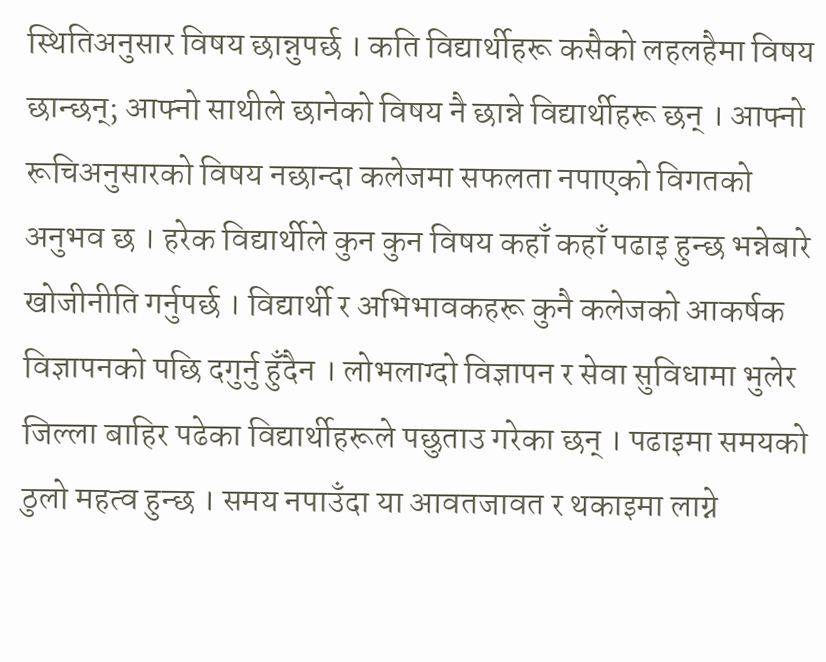स्थितिअनुसार विषय छान्नुपर्छ । कति विद्यार्थीहरू कसैको लहलहैमा विषय छान्छन्; आफ्नो साथीले छानेको विषय नै छान्ने विद्यार्थीहरू छन् । आफ्नो रूचिअनुसारको विषय नछान्दा कलेजमा सफलता नपाएको विगतको अनुभव छ । हरेक विद्यार्थीले कुन कुन विषय कहाँ कहाँ पढाइ हुन्छ भन्नेबारे खोजीनीति गर्नुपर्छ । विद्यार्थी र अभिभावकहरू कुनै कलेजको आकर्षक विज्ञापनको पछि दगुर्नु हुँदैन । लोभलाग्दो विज्ञापन र सेवा सुविधामा भुलेर जिल्ला बाहिर पढेका विद्यार्थीहरूले पछुताउ गरेका छन् । पढाइमा समयको ठुलो महत्व हुन्छ । समय नपाउँदा या आवतजावत र थकाइमा लाग्ने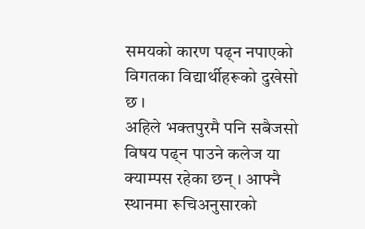समयको कारण पढ्न नपाएको विगतका विद्यार्थीहरूको दुखेसो छ ।
अहिले भक्तपुरमै पनि सबैजसो विषय पढ्न पाउने कलेज या क्याम्पस रहेका छन् । आफ्नै स्थानमा रूचिअनुसारको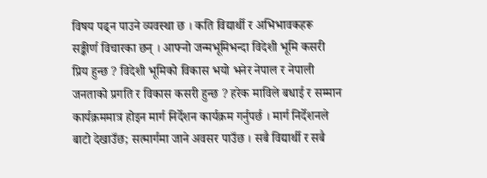विषय पढ्न पाउने व्यवस्था छ । कति विद्यार्थी र अभिभावकहरू सङ्कीर्ण विचारका छन् । आफ्नो जन्मभूमिभन्दा विदेशी भूमि कसरी प्रिय हुन्छ ? विदेशी भूमिको विकास भयो भनेर नेपाल र नेपाली जनताको प्रगति र विकास कसरी हुन्छ ? हरेक माविले बधाई र सम्मान कार्यक्रममात्र होइन मार्ग निर्देशन कार्यक्रम गर्नुपर्छ । मार्ग निर्देशनले बाटो देखाउँछ; सत्मार्गमा जाने अवसर पाउँछ । सबै विद्यार्थी र सबै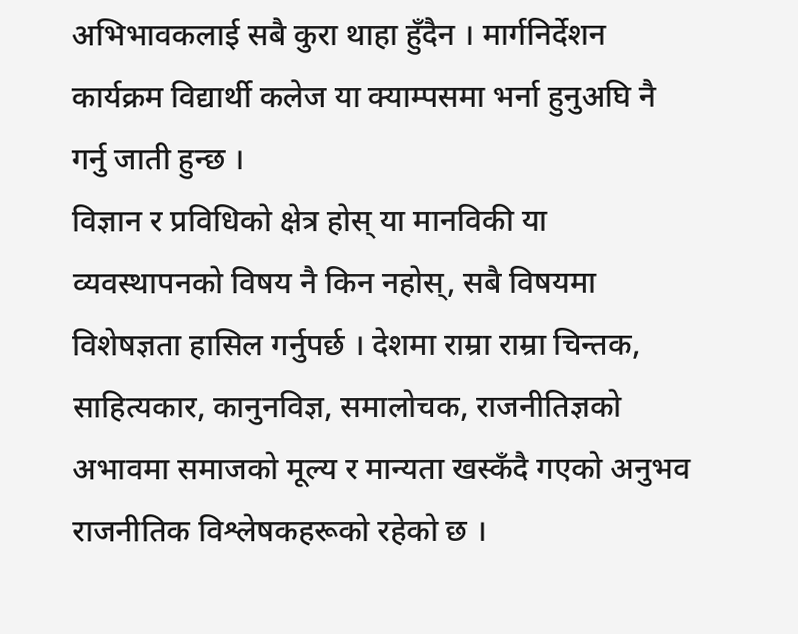अभिभावकलाई सबै कुरा थाहा हुँदैन । मार्गनिर्देशन कार्यक्रम विद्यार्थी कलेज या क्याम्पसमा भर्ना हुनुअघि नै गर्नु जाती हुन्छ ।
विज्ञान र प्रविधिको क्षेत्र होस् या मानविकी या व्यवस्थापनको विषय नै किन नहोस्, सबै विषयमा विशेषज्ञता हासिल गर्नुपर्छ । देशमा राम्रा राम्रा चिन्तक, साहित्यकार, कानुनविज्ञ, समालोचक, राजनीतिज्ञको अभावमा समाजको मूल्य र मान्यता खस्कँदै गएको अनुभव राजनीतिक विश्लेषकहरूको रहेको छ ।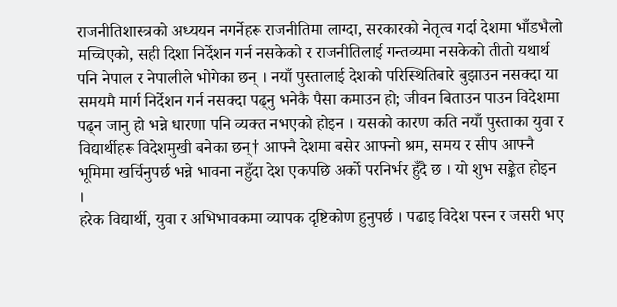राजनीतिशास्त्रको अध्ययन नगर्नेहरू राजनीतिमा लाग्दा, सरकारको नेतृत्व गर्दा देशमा भाँडभैलो मच्चिएको, सही दिशा निर्देशन गर्न नसकेको र राजनीतिलाई गन्तव्यमा नसकेको तीतो यथार्थ पनि नेपाल र नेपालीले भोगेका छन् । नयाँ पुस्तालाई देशको परिस्थितिबारे बुझाउन नसक्दा या समयमै मार्ग निर्देशन गर्न नसक्दा पढ्नु भनेकै पैसा कमाउन हो; जीवन बिताउन पाउन विदेशमा पढ्न जानु हो भन्ने धारणा पनि व्यक्त नभएको होइन । यसको कारण कति नयाँ पुस्ताका युवा र विद्यार्थीहरू विदेशमुखी बनेका छन्† आफ्नै देशमा बसेर आफ्नो श्रम, समय र सीप आफ्नै भूमिमा खर्चिनुपर्छ भन्ने भावना नहुँदा देश एकपछि अर्को परनिर्भर हुँदै छ । यो शुभ सङ्केत होइन ।
हरेक विद्यार्थी, युवा र अभिभावकमा व्यापक दृष्टिकोण हुनुपर्छ । पढाइ विदेश पस्न र जसरी भए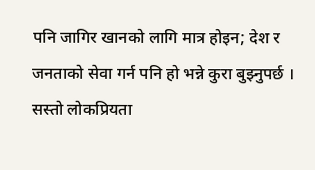पनि जागिर खानको लागि मात्र होइन; देश र जनताको सेवा गर्न पनि हो भन्ने कुरा बुझ्नुपर्छ । सस्तो लोकप्रियता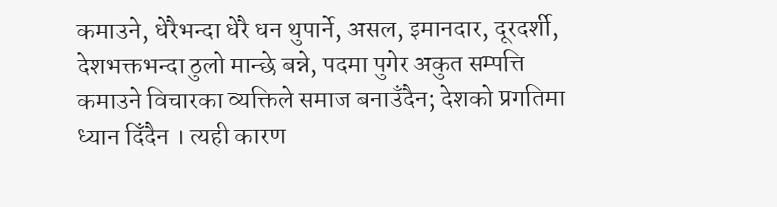कमाउने, धेरैभन्दा धेरै धन थुपार्ने, असल, इमानदार, दूरदर्शी, देशभक्तभन्दा ठुलो मान्छे बन्ने, पदमा पुगेर अकुत सम्पत्ति कमाउने विचारका व्यक्तिले समाज बनाउँदैन; देशको प्रगतिमा ध्यान दिँदैन । त्यही कारण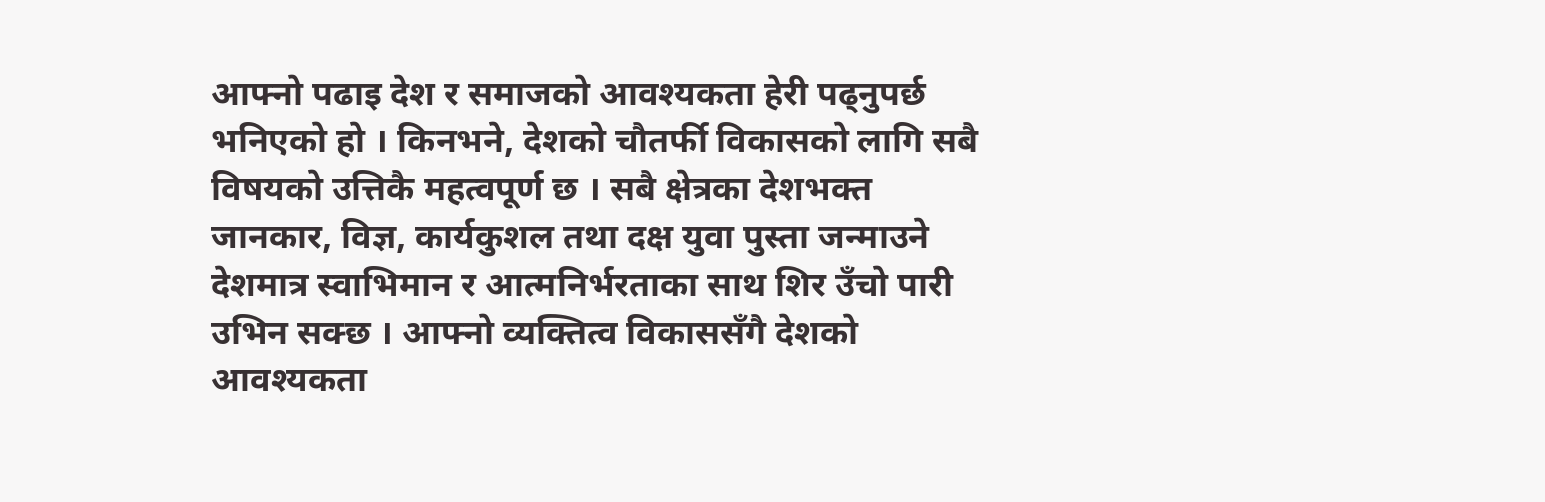आफ्नो पढाइ देश र समाजको आवश्यकता हेरी पढ्नुपर्छ भनिएको हो । किनभने, देशको चौतर्फी विकासको लागि सबै विषयको उत्तिकै महत्वपूर्ण छ । सबै क्षेत्रका देशभक्त जानकार, विज्ञ, कार्यकुशल तथा दक्ष युवा पुस्ता जन्माउने देशमात्र स्वाभिमान र आत्मनिर्भरताका साथ शिर उँचो पारी उभिन सक्छ । आफ्नो व्यक्तित्व विकाससँगै देशको आवश्यकता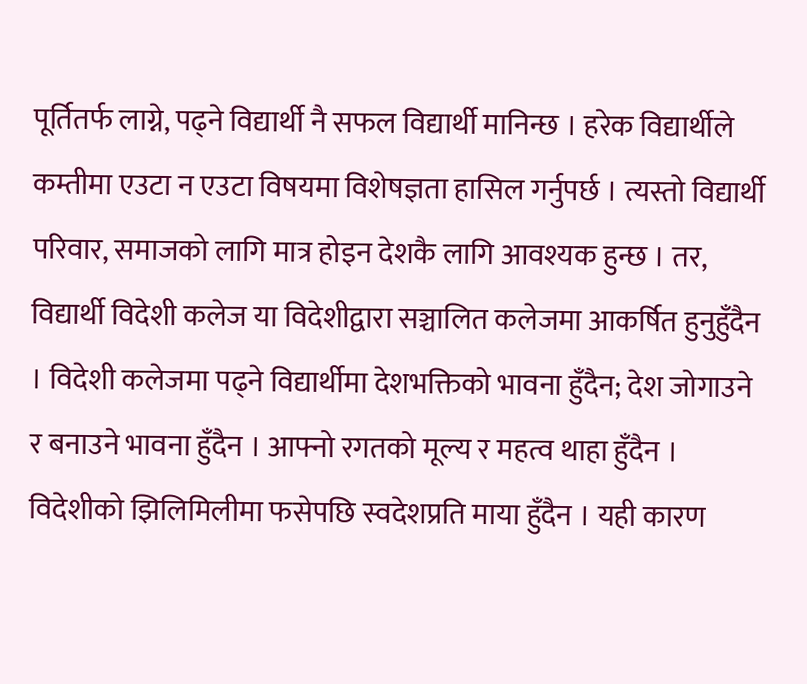पूर्तितर्फ लाग्ने, पढ्ने विद्यार्थी नै सफल विद्यार्थी मानिन्छ । हरेक विद्यार्थीले कम्तीमा एउटा न एउटा विषयमा विशेषज्ञता हासिल गर्नुपर्छ । त्यस्तो विद्यार्थी परिवार, समाजको लागि मात्र होइन देशकै लागि आवश्यक हुन्छ । तर, विद्यार्थी विदेशी कलेज या विदेशीद्वारा सञ्चालित कलेजमा आकर्षित हुनुहुँदैन । विदेशी कलेजमा पढ्ने विद्यार्थीमा देशभक्तिको भावना हुँदैन; देश जोगाउने र बनाउने भावना हुँदैन । आफ्नो रगतको मूल्य र महत्व थाहा हुँदैन । विदेशीको झिलिमिलीमा फसेपछि स्वदेशप्रति माया हुँदैन । यही कारण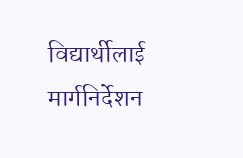विद्यार्थीलाई मार्गनिर्देशन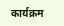कार्यक्रम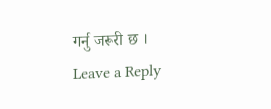गर्नु जरूरी छ ।
Leave a Reply